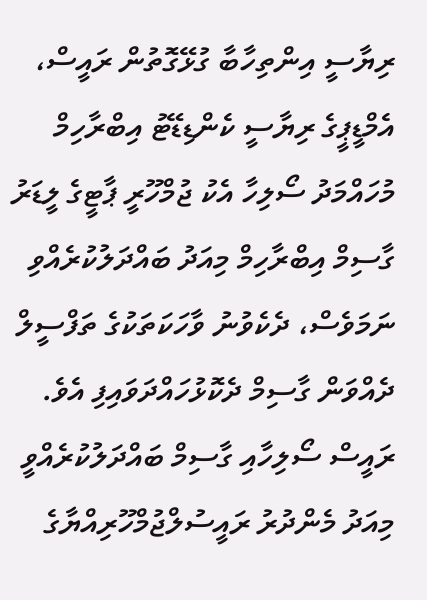ރިޔާސީ އިންތިހާބާ ގުޅޭގޮތުން ރައީސް، އެމްޑީޕީގެ ރިޔާސީ ކެންޑިޑޭޓު އިބްރާހިމް މުހައްމަދު ސޯލިހާ އެކު ޖުމްހޫރީ ޕާޓީގެ ލީޑަރު ގާސިމް އިބްރާހިމް މިއަދު ބައްދަލުކުރެއްވި ނަމަވެސް، ދެކެވުނު ވާހަކަތަކުގެ ތަފްސީލް ދެއްވަން ގާސިމް ދެކޮޅުހައްދަވައިފި އެވެ.
ރައީސް ސޯލިހާއި ގާސިމް ބައްދަލުކުރެއްވީ މިއަދު މެންދުރު ރައީސުލްޖުމްހޫރިއްޔާގެ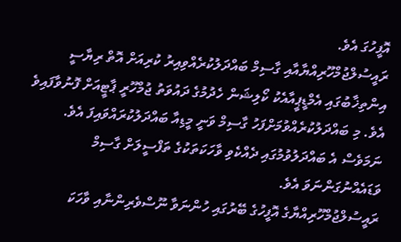އޮފީހުގަ އެވެ.
ރައީސުލްޖުމްހޫރިއްޔާއާއި ގާސިމް ބައްދަލުކުރެއްވިއިރު ކުރިއަށް އޮތް ރިޔާސީ އިންތިޚާބުގައި އެމްޑީޕީއާއެކު ކޯލިޝަން ހެދުމުގެ ދައުވަތު ޖުމްހޫރީ ޕާޓީއަށް ފޮނުވާފައިވެ އެވެ. މި ބައްދަލުކުރެއްވުމަށްފަހު ގާސިމް ވަނީ މީޑިއާ ބައްދަލުކުރައްވައިފަ އެވެ. ނަމަވެސް އެ ބައްދަލުވުމުގައި ދެއްކެވި ވާހަކަތަކުގެ ތަފްސީލަށް ގާސިމް ވަޑައެއްނުގަންނަވަ އެވެ.
ރައީސުލްޖުމްހޫރިއްޔާގެ އޮފީހުގެ ބޭރުގައި ހުންނަވާ ނޫސްވެރިންނާއި ވާހަކަ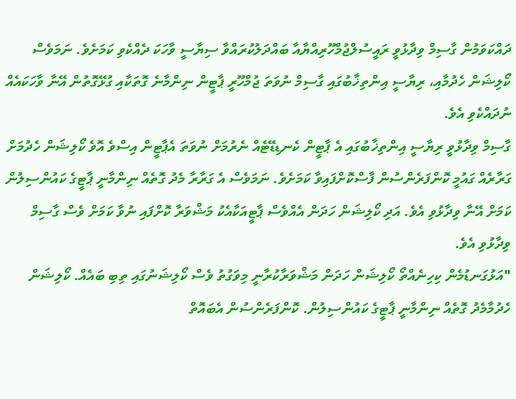ދައްކަވަމުން ގާސިމް ވިދާޅުވީ ރައީސުލްޖުމްހޫރިއްޔާއާ ބައްދަލުކުރައްވާ ސިޔާސީ ވާހަކަ ދެއްކެވި ކަމަށެވެ. ނަމަވެސް ކޯލިޝަން ހެދުމާއި، ރިޔާސީ އިންތިޚާބުގައި ގާސިމް ނުވަތަ ޖުމްހޫރީ ޕާޓީން ނިންމާނެ ގޮތަކާއި ގުޅޭގޮތުން އޭނާ ވާހަކައެއް ނުދައްކެވި އެވެ.
ގާސިމް ވިދާޅުވީ ރިޔާސީ އިންތިޚާބުގައި އެ ޕާޓީން ކެނޑިޑޭޓެއް ނެރުމަށް ނުވަތަ އެޕާޓީން އިސްވެ އޮވެ ކޯލިޝަން ހެދުމަށް ގަރާރެއް ގައުމީ ކޮންފަރެންސުން ފާސްކޮށްފައިވާ ކަމަށެވެ. ނަމަވެސް އެ ގަރާރާ މެދު ގޮތެއް ނިންމާނީ ޕާޓީގެ ކައުންސިލުން ކަމަށް އޭނާ ވިދާޅުވި އެވެ. އަދި ކޯލިޝަން ހަދަން އެއްވެސް ޕާޓީއަކާއެކު މަޝްވަރާ ކޮށްފައި ނުވާ ކަމަށް ވެސް ގާސިމް ވިދާޅުވި އެވެ.
"އަޅުގަނޑުމެން ކިހިނެއްތޯ ކޯލިޝަން ހަދަން މަޝްވަރާކުރާނީ މިވަގުތު ވެސް ކޯލިޝަނުގައި ތިބި ބައެއް. ކޯލިޝަން ހެދުމާމެދު ގޮތެއް ނިންމާނީ ޕާޓީގެ ކައުންސިލުން. ކޮންފަރެންސުން އެބައޮތް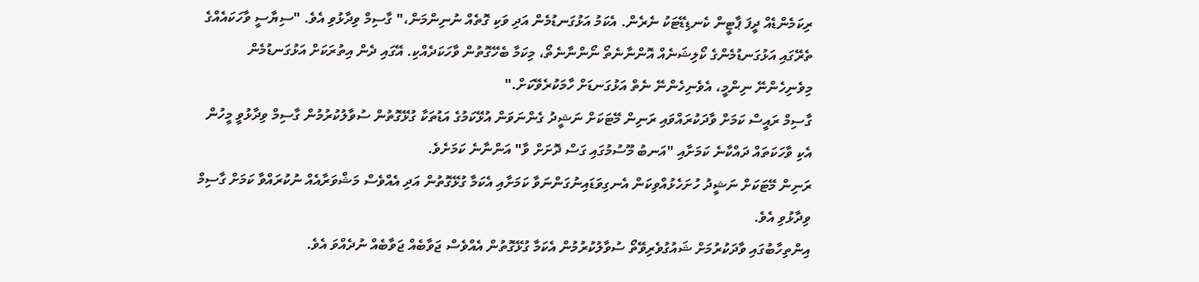ރިކަމެންޑެއް ދީފަ ޕާޓީން ކެނޑިޑޭޓަކު ނެރެން. އެކަމު އަޅުގަނޑުމެން އަދި ވަކި ގޮތެއް ނުނިންމަން،" ގާސިމް ވިދާޅުވި އެވެ. "ސިޔާސީ ވާހަކައެއްގެ ތެރޭގައި އަޅުގަނޑުމެންގެ ކޯލިޝަނެއް އޮންނާނެތޯ ނޯންނާނެތޯ، މިކަމާ ބެހޭގޮތުން ވާހަކަދެއްކި. އޭގައި ދެން އިތުރަކަށް އަޅުގަނޑުމެން މިވެނިހެންނޭ ނިންމީ، އެވެނިހެންނޭ ނެތް އަޅުގަނޑަށް ހާމަކުރެވޭކަށް."
ގާސިމް ރައީސް ކަމަށް ވާދަކުރައްވައި ރަނިން މޭޓަކަށް ނަޝީދު ގެންނަވަން އުޅޭކަމުގެ އަޑުތަކާ ގުޅޭގޮތުން ސުވާލުކުރުމުން ގާސިމް ވިދާޅުވީ މީހުން އެކި ވާހަކަތައް ދައްކާނެ ކަމަށާއި "އަނބު މޫސުމުގައި ގަސް ދޮށަށް ވާ" އަންނާނެ ކަމަށެވެ.
ރަނިން މޭޓަކަށް ނަޝީދު ހުށަހެޅުއްވިކަން އެނގިވަޑައިނުގަންނަވާ ކަމަށާއި އެކަމާ ގުޅޭގޮތުން އަދި އެއްވެސް މަޝްވަރާއެއް ނުކުރައްވާ ކަމަށް ގާސިމް ވިދާޅުވި އެވެ.
އިންތިހާބުގައި ވާދަކުރުމަށް ޝައުގުވެރިވޭތޯ ސުވާލުކުރުމުން އެކަމާ ގުޅޭގޮތުން އެއްވެސް ޖަވާބެއް ޖަވާބެއް ނުދެއްވަ އެވެ.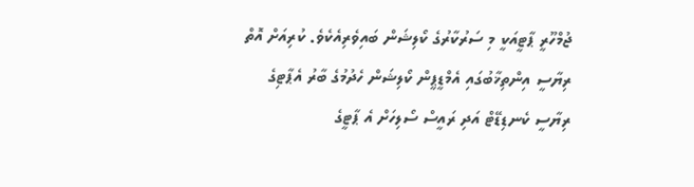ޖުމްހޫރީ ޕާޓީއަކީ މި ސަރުކާރުގެ ކޯލިޝަން ބައިވެރިއެކެވެ. ކުރިއަށް އޮތް ރިޔާސީ އިންތިޚާބުގައި އެމްޑީޕީން ކޯލިޝަން ހެދުމުގެ ބާރު އެޕާޓިގެ ރިޔާސީ ކެނޑިޑޭޓް އަދި ރައީސް ސޯލިހަށް އެ ޕާޓީގެ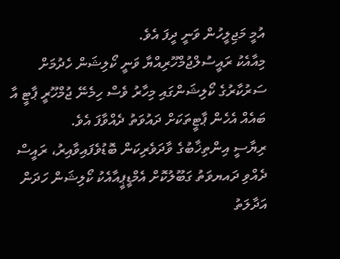އުމީ މަޖިލީހުން ވަނީ ދީފަ އެވެ.
މިއާއެކު ރައީސުލްޖުމްހޫރިއްޔާ ވަނީ ކޯލިޝަން ހެދުމަށް ސަރުކާރުގެ ކޯލިޝަންގައި މިހާރު ވެސް ހިމެނޭ ޖުމްހޫރީ ޕާޓީ އާ ބައެއް އެހެން ޕާޓީތަކަށް ދައުވަތު ދެއްވާފަ އެވެ.
ރިޔާސީ އިންތިޚާބުގެ ވާދަވެރިކަން ބޮޑުވެފައިވާއިރު، ރައީސް ދެއްވި ދައޔވަތު ގަބޫލުކޮށް އެމްޑީޕީއާއެކު ކޯލިޝަން ހަދަން އަދާލަތު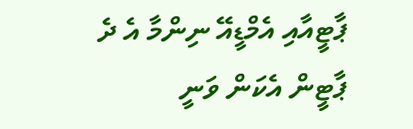ޕާޓީއާއި އެމްޑީއޭ ނިންމާ އެ ދެ ޕާޓީން އެކަން ވަނީ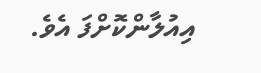އިއުލާންކޮށްފަ އެވެ.